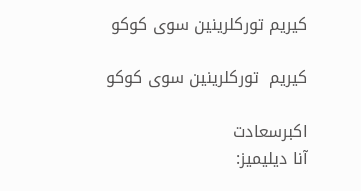کیریم تورکلرینین سوی کوکو

کیریم  تورکلرینین سوی کوکو

اکبرسعادت
آنا دیلیمیز: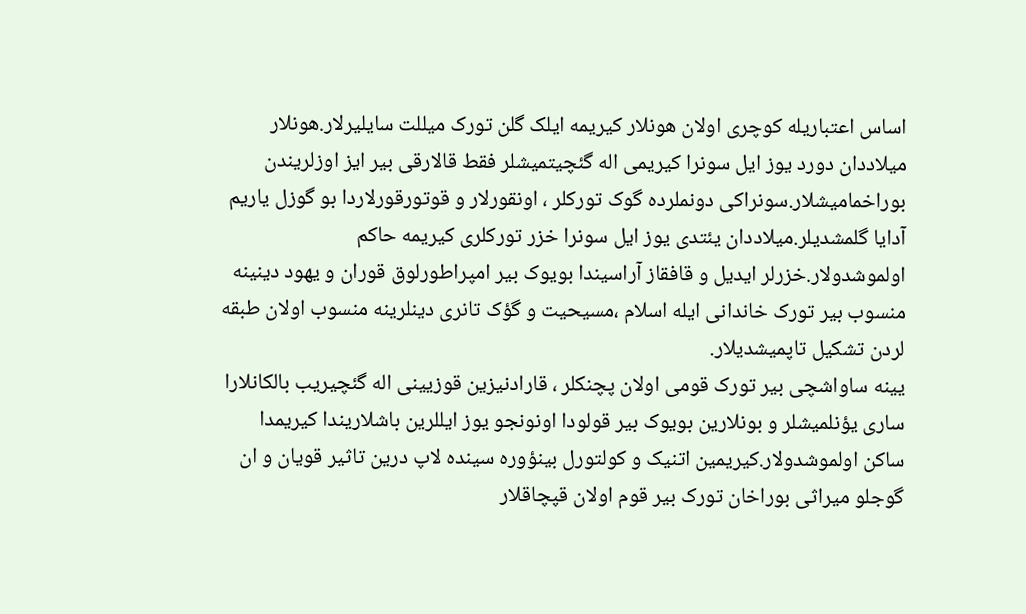اساس اعتباریله کوچری اولان هونلار کیریمه ایلک گلن تورک میللت سایلیرلار.هونلار میلاددان دورد یوز ایل سونرا کیریمی اله گئچیتمیشلر فقط قالارقی بیر ایز اوزلریندن بوراخمامیشلار.سونراکی دونملرده گوک تورکلر ، اونقورلار و قوتورقورلاردا بو گوزل یاریم آدایا گلمشدیلر.میلاددان یئتدی یوز ایل سونرا خزر تورکلری کیریمه حاکم اولموشدولار.خزرلر ایدیل و قافقاز آراسیندا بویوک بیر امپراطورلوق قوران و یهود دینینه منسوب بیر تورک خاندانی ایله اسلام ،مسیحیت و گؤک تانری دینلرینه منسوب اولان طبقه لردن تشکیل تاپمیشدیلار.
یینه ساواشچی بیر تورک قومی اولان پچنکلر ، قارادنیزین قوزیینی اله گئچیریب بالکانلارا ساری یؤنلمیشلر و بونلارین بویوک بیر قولودا اونونجو یوز ایللرین باشلاریندا کیریمدا ساکن اولموشدولار.کیریمین اتنیک و کولتورل بینؤوره سینده لاپ درین تاثیر قویان و ان گوجلو میراثی بوراخان تورک بیر قوم اولان قپچاقلار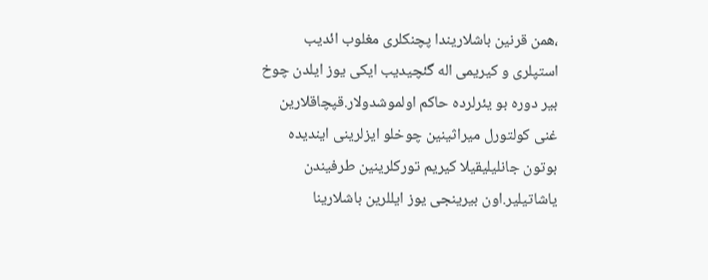،همن قرنین باشلاریندا پچنکلری مغلوب ائدیب استپلری و کیریمی اله گئچیدیب ایکی یوز ایلدن چوخ بیر دوره بو یئرلرده حاکم اولموشدولار.قپچاقلارین غنی کولتورل میراثینین چوخلو ایزلرینی ایندیده بوتون جانلیلیقیلا کیریم تورکلرینین طرفیندن یاشاتیلیر.اون بیرینجی یوز ایللرین باشلارینا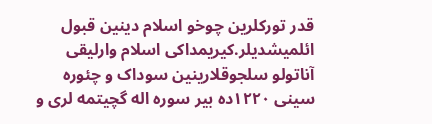قدر تورکلرین چوخو اسلام دینین قبول ائلمیشدیلر.کیریمداکی اسلام وارلیقی آناتولو سلجوقلارینین سوداک و چئوره سینی ۱۲۲۰ده بیر سوره اله گچیتمه لری و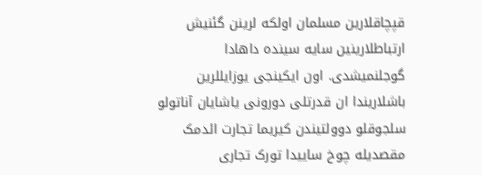قپچاقلارین مسلمان اولکه لرینن گئنیش ارتباطلارینین سایه سینده داهادا گوجلنمیشدی. اون ایکینجی یوزایللرین باشلاریندا ان قدرتلی دورونی یاشایان آناتولو سلجوقلو دوولتیندن کیریما تجارت ائدمک مقصدیله چوخ ساییدا تورک تجاری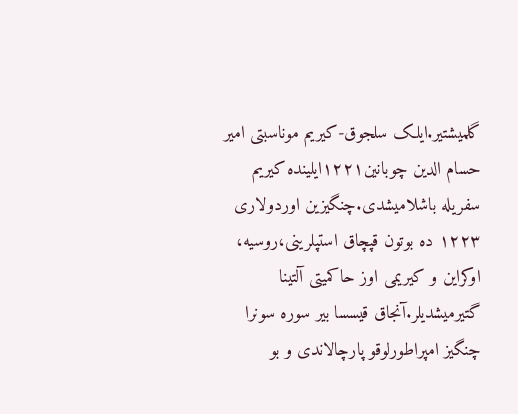گلمیشتیر.ایلک سلجوق-کیریم موناسبتی امیر حسام الدین چوبانین۱۲۲۱ایلینده کیریم سفریله باشلامیشدی.چنگیزین اوردولاری ۱۲۲۳ ده بوتون قپچاق استپلرینی،روسیه، اوکراین و کیریمی اوز حاکمیتی آلتینا گتیرمیشدیلر.آنجاق قیسسا بیر سوره سونرا چنگیز امپراطورلوقو پارچالاندی و بو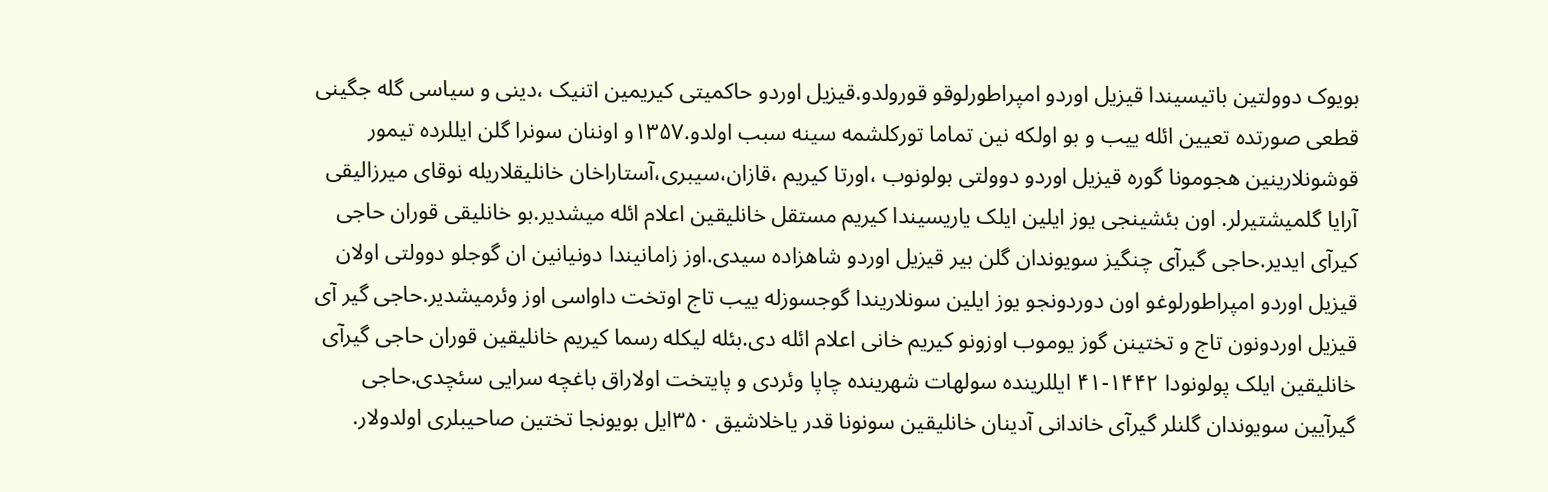بویوک دوولتین باتیسیندا قیزیل اوردو امپراطورلوقو قورولدو.قیزیل اوردو حاکمیتی کیریمین اتنیک ،دینی و سیاسی گله جگینی قطعی صورتده تعیین ائله ییب و بو اولکه نین تماما تورکلشمه سینه سبب اولدو.۱۳۵۷و اوننان سونرا گلن ایللرده تیمور قوشونلارینین هجومونا گوره قیزیل اوردو دوولتی بولونوب ،اورتا کیریم ،قازان،سیبری،آستاراخان خانلیقلاریله نوقای میرزالیقی آرایا گلمیشتیرلر. اون بئشینجی یوز ایلین ایلک یاریسیندا کیریم مستقل خانلیقین اعلام ائله میشدیر.بو خانلیقی قوران حاجی کیرآی ایدیر.حاجی گیرآی چنگیز سویوندان گلن بیر قیزیل اوردو شاهزاده سیدی.اوز زامانیندا دونیانین ان گوجلو دوولتی اولان قیزیل اوردو امپراطورلوغو اون دوردونجو یوز ایلین سونلاریندا گوجسوزله ییب تاج اوتخت داواسی اوز وئرمیشدیر.حاجی گیر آی قیزیل اوردونون تاج و تختینن گوز یوموب اوزونو کیریم خانی اعلام ائله دی.بئله لیکله رسما کیریم خانلیقین قوران حاجی گیرآی خانلیقین ایلک پولونودا ۱۴۴۲-۴۱ ایللرینده سولهات شهرینده چاپا وئردی و پایتخت اولاراق باغچه سرایی سئچدی.حاجی گیرآیین سویوندان گلنلر گیرآی خاندانی آدینان خانلیقین سونونا قدر یاخلاشیق ۳۵۰ایل بویونجا تختین صاحیبلری اولدولار.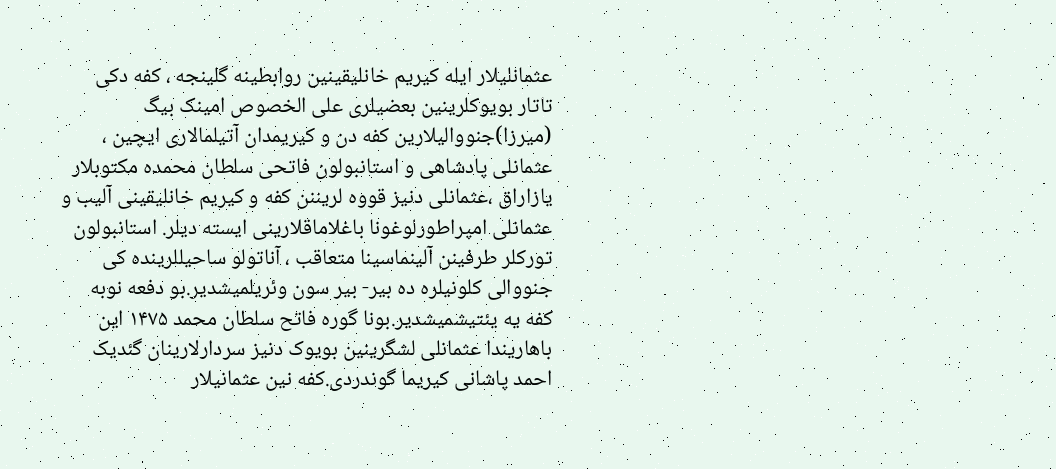عثمانلیلار ایله کیریم خانلیقینین روابطینه گلینجه ، کفه دکی تاتار بویوکلرینین بعضیلری علی الخصوص امینک بیگ (میرزا)جنووالیلارین کفه دن و کیریمدان آتیلمالاری ایچین ، عثمانلی پادشاهی و استانبولون فاتحی سلطان محمده مکتوبلار یازاراق ،عثمانلی دنیز قووه لریننن کفه و کیریم خانلیقینی آلیب و عثمانلی امپراطورلوغونا باغلاماقلارینی ایسته دیلر. استانبولون تورکلر طرفینن آلینماسینا متعاقب ، آناتولو ساحیللرینده کی جنووالی کلونیلره ده بیر- بیر سون وئریلمیشدیر.بو دفعه نوبه کفه یه یئتیشمیشدیر.بونا گوره فاتح سلطان محمد ۱۴۷۵ این باهاریندا عثمانلی لشگرینین بویوک دنیز سردارلارینان گئدیک احمد پاشانی کیریما گوندردی.کفه نین عثمانیلار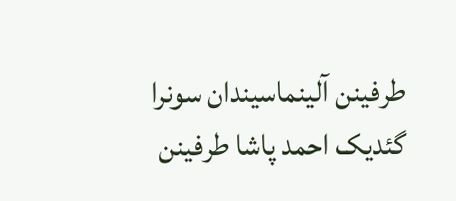طرفینن آلینماسیندان سونرا گئدیک احمد پاشا طرفینن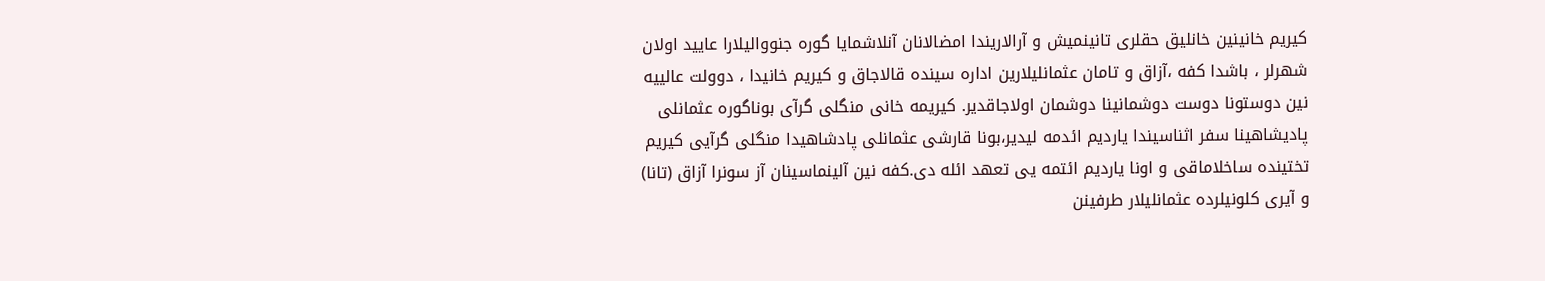کیریم خانینین خانلیق حقلری تانینمیش و آرالاریندا امضالانان آنلاشمایا گوره جنووالیلارا عایید اولان شهرلر ، باشدا کفه ،آزاق و تامان عثمانلیلارین اداره سینده قالاجاق و کیریم خانیدا ، دوولت عالییه نین دوستونا دوست دوشمانینا دوشمان اولاجاقدیر. کیریمه خانی منگلی گرآی بوناگوره عثمانلی پادیشاهینا سفر اثناسیندا یاردیم ائدمه لیدیر،بونا قارشی عثمانلی پادشاهیدا منگلی گرآیی کیریم تختینده ساخلاماقی و اونا یاردیم ائتمه یی تعهد ائله دی.کفه نین آلینماسینان آز سونرا آزاق (تانا) و آیری کلونیلرده عثمانلیلار طرفینن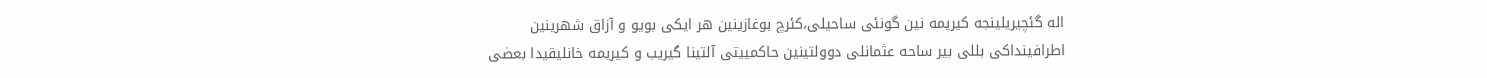اله گئچیریلینجه کیریمه نین گونئی ساحیلی،کئرچ بوغازینین هر ایکی بویو و آزاق شهرینین اطرافینداکی بللی بیر ساحه عثمانلی دوولتینین حاکمییتی آلتینا گیریب و کیریمه خانلیقیدا بعضی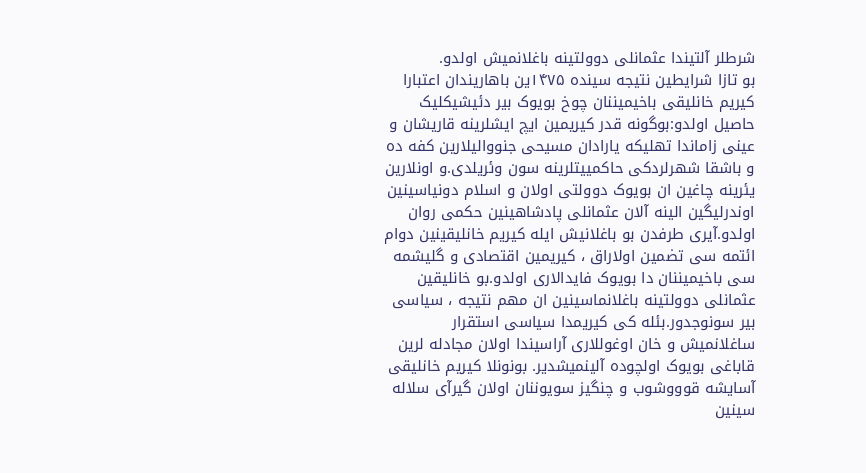شرطلر آلتیندا عثمانلی دوولتینه باغلانمیش اولدو.
بو تازا شرایطین نتیجه سینده ۱۴۷۵ین باهاریندان اعتبارا کیریم خانلیقی باخیمیننان چوخ بویوک بیر دئیشیکلیک حاصیل اولدو:بوگونه قدر کیریمین ایچ ایشلرینه قاریشان و عینی زاماندا تهلیکه یارادان مسیحی جنووالیلارین کفه ده و باشقا شهرلردکی حاکمییتلرینه سون وئریلدی.و اونلارین یئرینه چاغین ان بویوک دوولتی اولان و اسلام دونیاسینین اوندرلیگین الینه آلان عثمانلی پادشاهینین حکمی روان اولدو.آیری طرفدن بو باغلانیش ایله کیریم خانلیقینین دوام ائتمه سی تضمین اولاراق ، کیریمین اقتصادی و گلیشمه سی باخیمیننان دا بویوک فایدالاری اولدو.بو خانلیقین عثمانلی دوولتینه باغلانماسینین ان مهم نتیجه ، سیاسی بیر سونوجدور.بئله کی کیریمدا سیاسی استقرار ساغلانمیش و خان اوغوللاری آراسیندا اولان مجادله لرین قاباغی بویوک اولچوده آلینمیشدیر. بونونلا کیریم خانلیقی آسایشه قوووشوب و چنگیز سویوننان اولان گیرآی سلاله سینین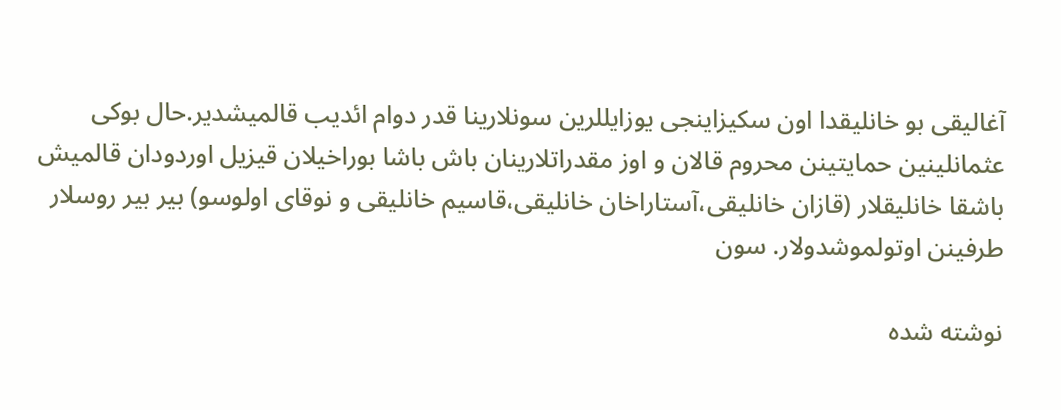آغالیقی بو خانلیقدا اون سکیزاینجی یوزایللرین سونلارینا قدر دوام ائدیب قالمیشدیر.حال بوکی عثمانلینین حمایتینن محروم قالان و اوز مقدراتلارینان باش باشا بوراخیلان قیزیل اوردودان قالمیش باشقا خانلیقلار (قازان خانلیقی،آستاراخان خانلیقی،قاسیم خانلیقی و نوقای اولوسو) بیر بیر روسلار طرفینن اوتولموشدولار. سون

نوشته شده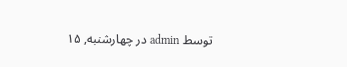توسط admin در چهارشنبه, ۱۵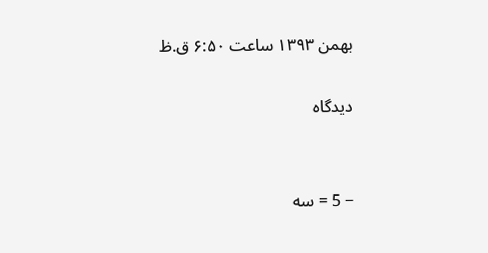بهمن ۱۳۹۳ ساعت ۶:۵۰ ق.ظ

دیدگاه


− 5 = سه